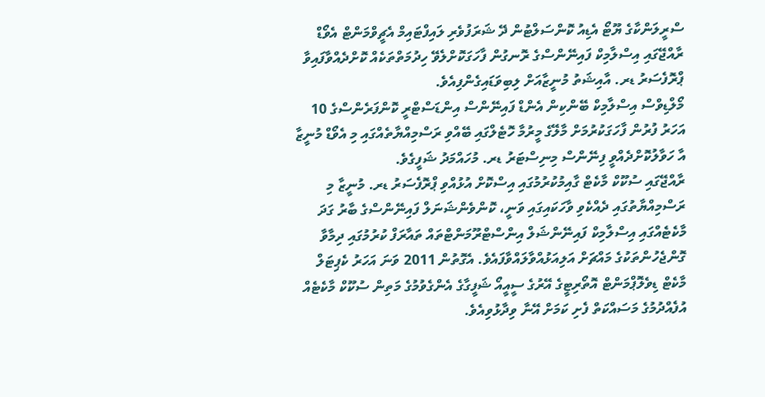ސްރީލަންކާގެ ޔޫޓޯ އެޑިއު ކޮންސަލްޓުން ދޭ ޝަރަފުވެރި ލައިފްޓައިމް އެޗީވްމަންޓް އެވޯޑް ރާއްޖޭގައި އިސްލާމިކް ފައިނޭންސްގެ ރޮނގުން ފާހަގަކޮށްލެވޭ ހިދުމަތްތަކެއް ކޮށްދެއްވާފައިވާ ޕްރޮފެސަރު ޑރ. އާއިޝަތު މުނީޒާއަށް ލިބިވަޑައިގެންފިއެވެ.
މޯލްޑިވްސް އިސްލާމިކް ބޭންކިން އެންޑް ފައިނޭންސް އިންޑަސްޓްރީ ކޮންފަރެންސްގެ 10 އަހަރު ފުރުން ފާހަގަކުރުމަށް މާލޭގެ މީރުމާ ހޮޓެލްގައި ބޭއްވި ރަސްމިއްޔާތެއްގައި މި އެވޯޑް މުނީޒާ އާ ހަވާލުކޮށްދެއްވީ ފިނޭންސް މިނިސްޓަރު ޑރ. މުހައްމަދު ޝަފީގެވެ.
ރާއްޖޭގައި ސުކޫކް މާކެޓް ގާއިމުކުރުމުގައި އިސްކޮށް އުޅުއްވި ޕްރޮފެސަރު ޑރ. މުނީޒާ މި ރަސްމިއްޔާތުގައި ދެއްކެވި ވާހަކައިގައި ވަނީ، ކޮންވެންޝަނަލް ފައިނޭންސްގެ ބާރު ގަދަ މާކެޓެއްގައި އިސްލާމިކް ފައިނޭންޝަލް އިންސްޓްރޫމަންޓްތައް ތައާރަފް ކުރުމުގައި ދިމާވާ ގޮންޖެހުންތަކުގެ މައްޗަށް އަލިއަޅުއްވާލައްވާފައެވެ. އެގޮތުން 2011 ވަނަ އަހަރު ކެޕިޓަލް މާކެޓް ޑިވެލޮޕްމަންޓް އޮތޯރިޓީގެ އޭރުގެ ސީއީއޯ ޝަފީގާގެ އެންގެވުމުގެ މަތިން ސުކޫކް މާކެޓެއް އުފެއްދުމުގެ މަސައްކަތް ފެށި ކަމަށް އޭނާ ވިދާޅުވިއެވެ.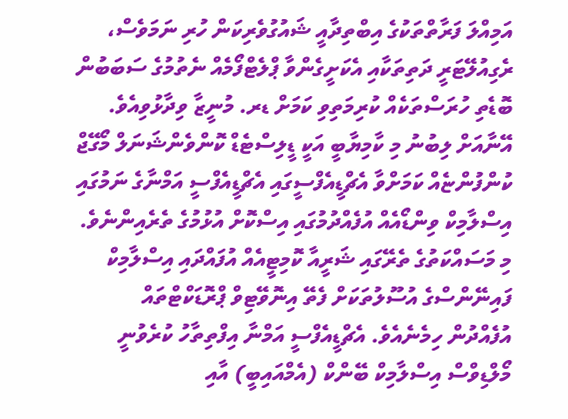އަމިއްލަ ފަރާތްތަކުގެ އިބްތިދާއީ ޝައުގުވެރިކަން ހުރި ނަމަވެސް، ރެގިއުލޭޓަރީ ދަތިތަކާއި އެކަށީގެންވާ ޕްލެޓްފޯމެއް ނެތުމުގެ ސަބަބުން ބޮޑެތި ހުރަސްތަކެއް ކުރިމަތިވި ކަމަށް ޑރ. މުނީޒާ ވިދާޅުވިއެވެ.
އޭނާއަށް ލިބުނު މި ކާމިޔާބީ އަކީ ޑީލިސްޓެޑް ކޮންވެންޝަނަލް މޯގޭޖް ކުންފުންޏެއް ކަމަށްވާ އެޗްޑީއެފްސީގައި އެޗްޑީއެފްސީ އަމްނާގެ ނަމުގައި އިސްލާމިކް ވިންޑޯއެއް އުފެއްދުމުގައި އިސްކޮށް އުޅުމުގެ ތެރެއިންނެވެ. މި މަސައްކަތުގެ ތެރޭގައި ޝަރީއާ ކޮމިޓީއެއް އުފައްދައި އިސްލާމިކް ފައިނޭންސްގެ އުސޫލުތަކަށް ފެތޭ އިނޮވޭޓިވް ޕްރޮޑަކްޓްތައް އުފެއްދުން ހިމެނެއެވެ. އެޗްޑީއެފްސީ އަމްނާ އިފްތިތާހު ކުރެވުނީ މޯލްޑިވްސް އިސްލާމިކް ބޭންކް (އެމްއައިބީ) އާއި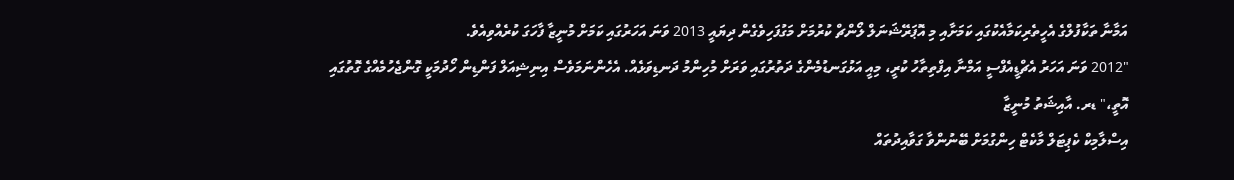އަމާނާ ތަކާފުލްގެ އެހީތެރިކަމާއެކުގައި ކަމަށާއި މި އޮޕަރޭޝަނަލް ލޯންޗް ކުރުމަށް މަގުފަހިވެގެން ދިޔައީ 2013 ވަނަ އަހަރުގައި ކަމަށް މުނީޒާ ފާހަގަ ކުރެއްވިއެވެ.
"2012 ވަނަ އަހަރު އެޗްޑީއެފްސީ އަމްނާ އިފްތިތާހު ކުރީ، މިއީ އަޅުގަނޑުމެންގެ ދަތުރުގައި ވަރަށް މުހިންމު ދަނޑިވަޅެއް. އެހެންނަމަވެސް އިނިޝިއަލް ފަންޑިން ހޯދުމަކީ ގޮންޖެހުމެއްގެ ގޮތުގައި އޮތީ،" ޑރ. އާއިޝަތު މުނީޒާ
އިސްލާމިކް ކެޕިޓަލް މާކެޓް ހިންގުމަށް ބޭނުންވާ ގަވާއިދުތައް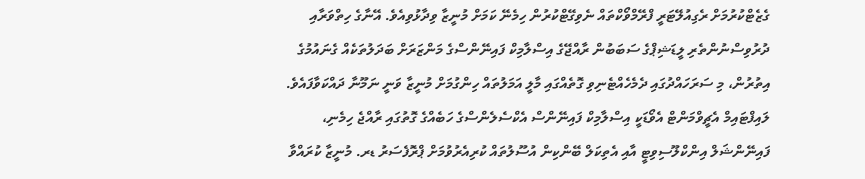ގެޒެޓްކުރުމަށް ރެގިއުލޭޓަރީ ފްރޭމްވޯކްތައް ނެވިގޭޓްކުރުން ހިމެނޭ ކަމަށް މުނީޒާ ވިދާޅުވިއެވެ. އޭނާގެ ހިތްވަރާއި ދުރުވިސްނުންތެރި ލީޑަޝިޕްގެ ސަބަބުން ރާއްޖޭގެ އިސްލާމިކް ފައިނޭންސްގެ މަންޒަރަށް ބަދަލުތަކެއް ގެނައުމުގެ އިތުރުން، މި ސަރަހައްދުގައި ދެމެހެއްޓެނިވި ގޮތެއްގައި މާލީ އަމަލުތައް ހިންގުމަށް މުނީޒާ ވަނީ ނަމޫނާ ދައްކަވާފައެވެ.
ލައިފްޓައިމް އެޗީވްމަންޓް އެވޯޑަކީ އިސްލާމިކް ފައިނޭންސް އެކްސެލެންސްގެ ހަބެއްގެ ގޮތުގައި ރާއްޖެ ހިމެނި، ފައިނޭންޝަލް އިންކްލޫސިވިޓީ އާއި އެތިކަލް ބޭންކިން އުސޫލުތައް ކުރިއެރުވުމަށް ޕްރޮފެސަރު ޑރ. މުނީޒާ ކުރައްވާ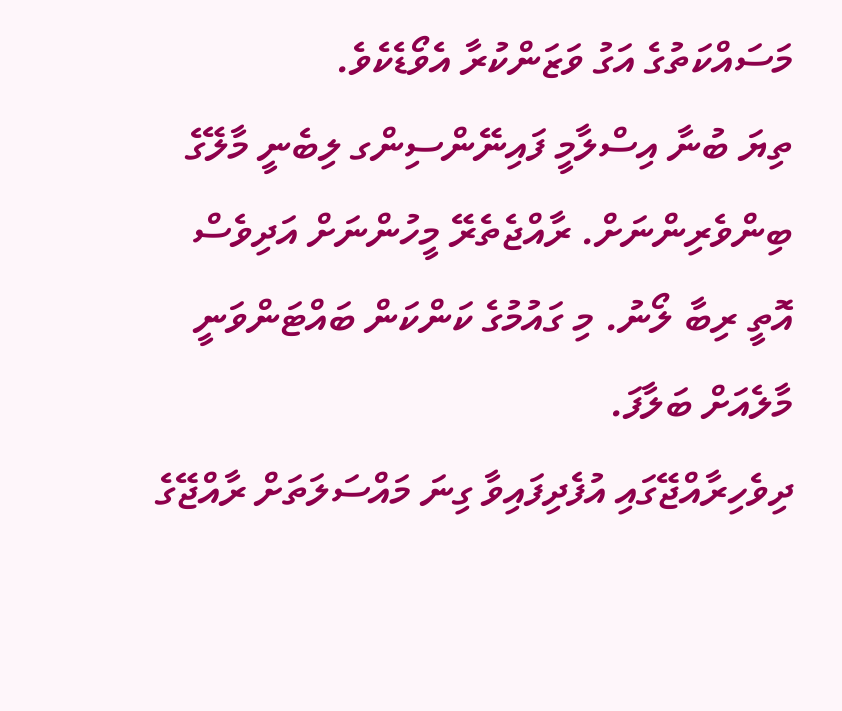މަސައްކަތުގެ އަގު ވަޒަންކުރާ އެވޯޑެކެވެ.
ތިޔަ ބުނާ އިސްލާމީ ފައިނޭންސިންގ ލިބެނީ މާލޭގެ ބިންވެރިންނަށް. ރާއްޖެތެރޭ މީހުންނަށް އަދިވެސް އޮތީ ރިބާ ލޯނު. މި ގައުމުގެ ކަންކަން ބައްޓަންވަނީ މާލެއަށް ބަލާފަ.
ދިވެހިރާއްޖޭގައި އުފެދިފައިވާ ގިނަ މައްސަލަތަށް ރާއްޖޭގެ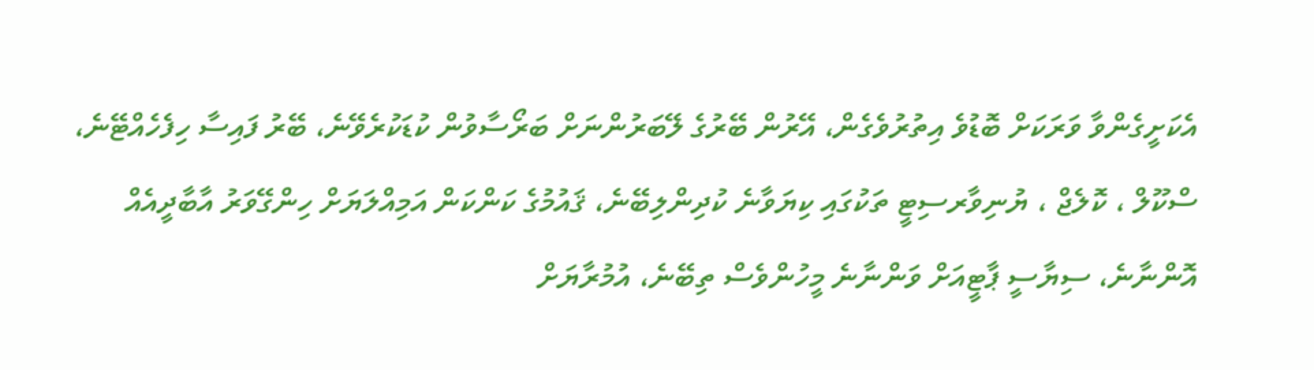އެކަށީގެންވާ ވަރަކަށް ބޮޑުވެ އިތުރުވެގެން، އޭރުން ބޭރުގެ ލޭބަރުންނަށް ބަރޯސާވުން ކުޑަކުރެވޭނެ، ބޭރު ފައިސާ ހިފެހެއްޓޭނެ، ސްކޫލް ، ކޮލެޖް ، ޔުނިވާރސިޓީ ތަކުގައި ކިޔަވާނެ ކުދިންލިބޭނެ، ޤައުމުގެ ކަންކަން އަމިއްލަޔަށް ހިންގޭވަރު އާބާދީއެއް އޮންނާނެ، ސިޔާސީ ޕާޓީއަށް ވަންނާނެ މީހުންވެސް ތިބޭނެ، އުމުރާޔަށް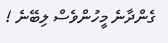ގެންދާނެ މީހުންވެސް ލިބޭނެ !